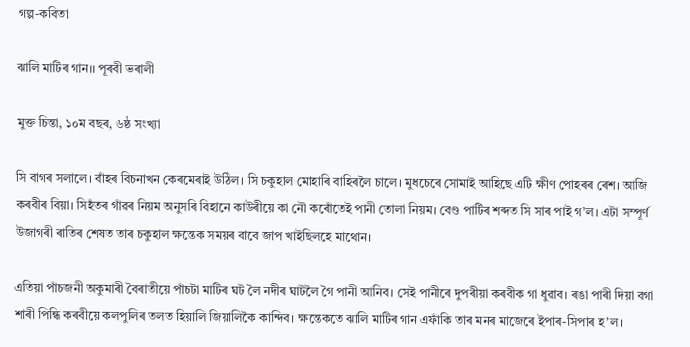গল্প-কবিতা

ঝালি মাটিৰ গান।। পূৰবী ভৰালী

মুক্ত চিন্তা, ১০ম বছৰ, ৬ষ্ঠ সংখ্যা

সি বাগৰ সলালে। বাঁহৰ বিচনাখন কেৰমেৰাই উঠিল। সি চকুহাল মোহাৰি বাহিৰলৈ চালে। মুধচেৰে সোমাই আহিছে এটি ক্ষীণ পোহৰৰ ৰেশ। আজি কৰবীৰ বিয়া। সিহঁতৰ গাঁৱৰ নিয়ম অনুসৰি বিহানে কাউৰীয়ে কা নৌ কৰোঁতেই পানী তোলা নিয়ম। বেণ্ড পাৰ্টিৰ শব্দত সি সাৰ পাই গ’ল। এটা সম্পূৰ্ণ উজাগৰী ৰাতিৰ শেষত তাৰ চকুহাল ক্ষন্তেক সময়ৰ বাবে জাপ খাইছিলহে মাথোন।

এতিয়া পাঁচজনী অকুমাৰী বৈৰাতীয়ে পাঁচটা মাটিৰ ঘট লৈ নদীৰ ঘাটলৈ গৈ পানী আনিব। সেই পানীৰে দুপৰীয়া কৰবীক গা ধুৱাব। ৰঙা পাৰী দিয়া বগা শাৰী পিন্ধি কৰবীয়ে কলপুলিৰ তলত হিয়ালি জিয়ালিকৈ কান্দিব। ক্ষন্তেকতে ঝালি মাটিৰ গান এফাঁকি তাৰ মনৰ মাজেৰে ইপাৰ-সিপাৰ হ’ল।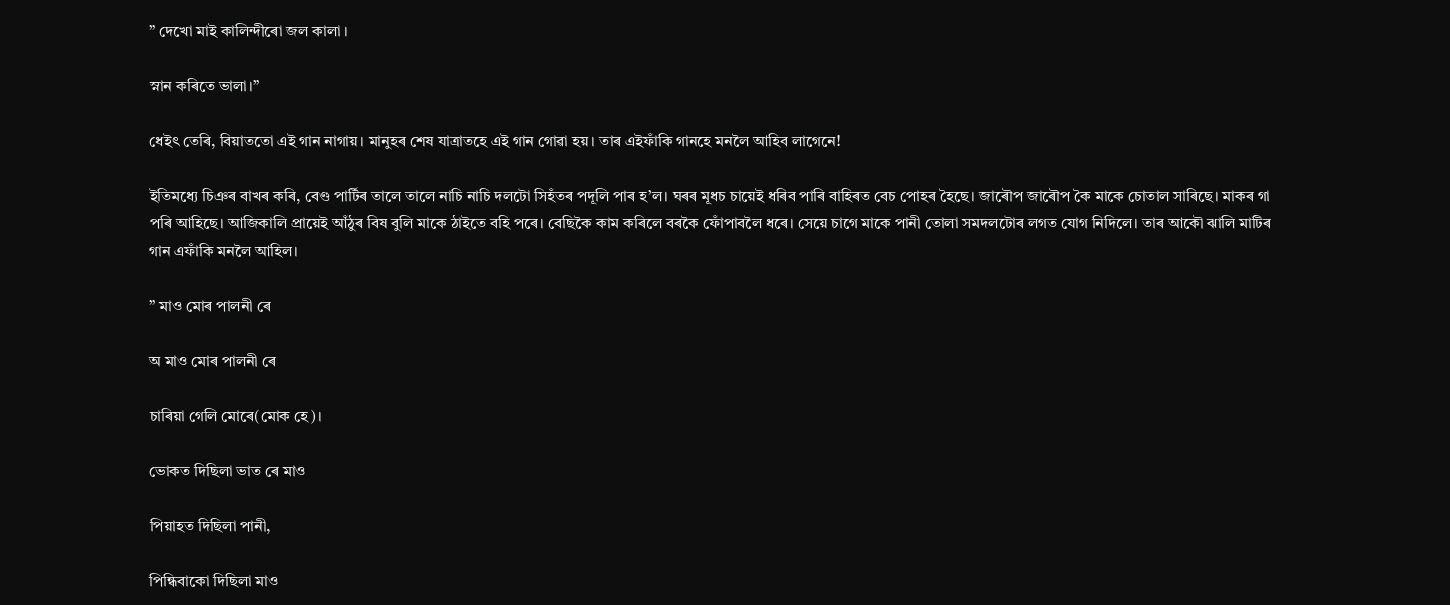” দেখো মাই কালিন্দীৰো জল কালা ।

স্নান কৰিতে ভালা।”

ধেইৎ তেৰি, বিয়াততো এই গান নাগায়। মানুহৰ শেষ যাত্ৰাতহে এই গান গোৱা হয়। তাৰ এইফাঁকি গানহে মনলৈ আহিব লাগেনে!

ইতিমধ্যে চিঞৰ বাখৰ কৰি, বেণ্ড পাৰ্টিৰ তালে তালে নাচি নাচি দলটো সিহঁতৰ পদূলি পাৰ হ’ল। ঘৰৰ মূধচ চায়েই ধৰিব পাৰি বাহিৰত বেচ পোহৰ হৈছে। জাৰৌপ জাৰৌপ কৈ মাকে চোতাল সাৰিছে। মাকৰ গা পৰি আহিছে। আজিকালি প্ৰায়েই আঁঠুৰ বিষ বুলি মাকে ঠাইতে বহি পৰে। বেছিকৈ কাম কৰিলে বৰকৈ ফোঁপাবলৈ ধৰে। সেয়ে চাগে মাকে পানী তোলা সমদলটোৰ লগত যোগ নিদিলে। তাৰ আকৌ ঝালি মাটিৰ গান এফাঁকি মনলৈ আহিল।

” মাও মোৰ পালনী ৰে

অ মাও মোৰ পালনী ৰে

চাৰিয়া গেলি মোৰে(মোক হে)।

ভোকত দিছিলা ভাত ৰে মাও

পিয়াহত দিছিলা পানী,

পিন্ধিবাকো দিছিলা মাও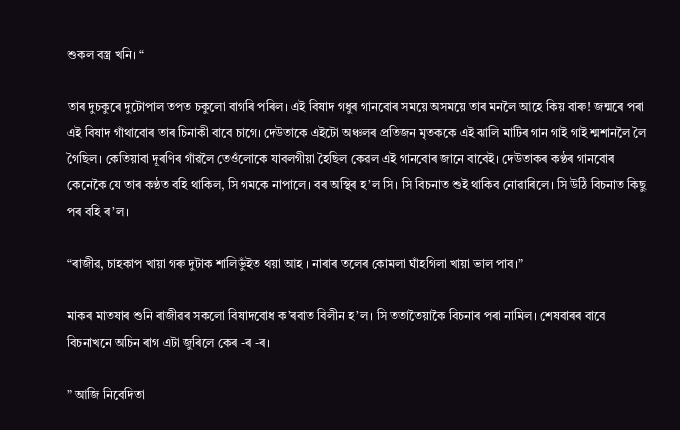শুকল বস্ত্ৰ খনি। “

তাৰ দুচকুৰে দুটোপাল তপত চকুলো বাগৰি পৰিল। এই বিষাদ গধুৰ গানবোৰ সময়ে অসময়ে তাৰ মনলৈ আহে কিয় বাৰু! জন্মৰে পৰা এই বিষাদ গাঁথাবোৰ তাৰ চিনাকী বাবে চাগে। দেউতাকে এইটো অঞ্চলৰ প্ৰতিজন মৃতককে এই ঝালি মাটিৰ গান গাই গাই শ্মশানলৈ লৈ গৈছিল। কেতিয়াবা দূৰণিৰ গাঁৱলৈ তেওঁলোকে যাবলগীয়া হৈছিল কেৱল এই গানবোৰ জানে বাবেই। দেউতাকৰ কণ্ঠৰ গানবোৰ কেনেকৈ যে তাৰ কণ্ঠত বহি থাকিল, সি গমকে নাপালে। বৰ অস্থিৰ হ’ল সি। সি বিচনাত শুই থাকিব নোৱাৰিলে। সি উঠি বিচনাত কিছু পৰ বহি ৰ’ল।

“ৰাজীৱ, চাহকাপ খায়া গৰু দুটাক শালিভুঁইত থয়া আহ । নাৰাৰ তলেৰ কোমলা ঘাঁহগিলা খায়া ভাল পাব।”

মাকৰ মাতষাৰ শুনি ৰাজীৱৰ সকলো বিষাদবোধ ক’ৰবাত বিলীন হ’ল। সি ততাতৈয়াকৈ বিচনাৰ পৰা নামিল। শেষবাৰৰ বাবে বিচনাখনে অচিন ৰাগ এটা জুৰিলে কেৰ -ৰ -ৰ।

” আজি নিবেদিতা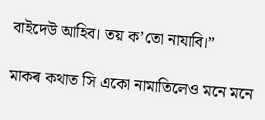বাইদেউ আহিব। তয় ক’তো নাযাবি।”

মাকৰ কথাত সি একো নামাতিলেও মনে মনে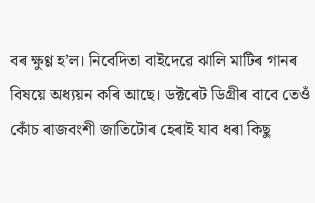বৰ ক্ষুণ্ণ হ’ল। নিবেদিতা বাইদেৱে ঝালি মাটিৰ গানৰ বিষয়ে অধ্যয়ন কৰি আছে। ডক্টৰেট ডিগ্ৰীৰ বাবে তেওঁ কোঁচ ৰাজবংশী জাতিটোৰ হেৰাই যাব ধৰা কিছু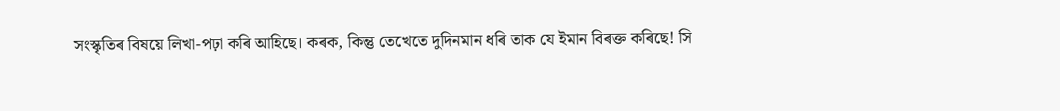সংস্কৃতিৰ বিষয়ে লিখা-পঢ়া কৰি আহিছে। কৰক, কিন্তু তেখেতে দুদিনমান ধৰি তাক যে ইমান বিৰক্ত কৰিছে! সি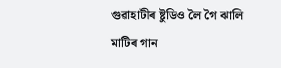গুৱাহাটীৰ ষ্টুডিও লৈ গৈ ঝালি মাটিৰ গান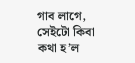গাব লাগে, সেইটো কিবা কথা হ’ল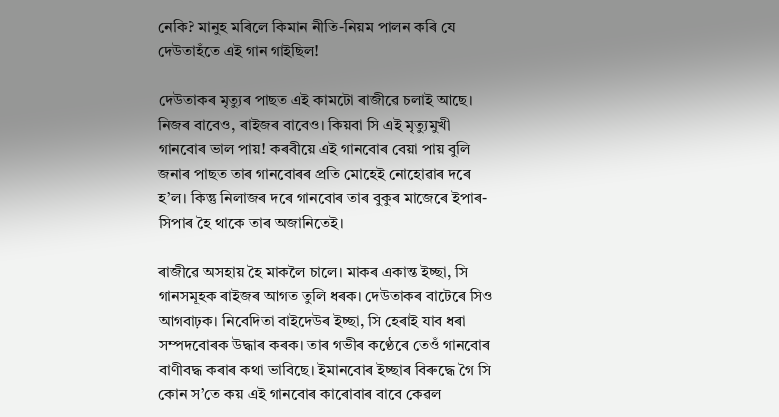নেকি? মানুহ মৰিলে কিমান নীতি-নিয়ম পালন কৰি যে দেউতাহঁতে এই গান গাইছিল!

দেউতাকৰ মৃত্যুৰ পাছত এই কামটো ৰাজীৱে চলাই আছে। নিজৰ বাবেও, ৰাইজৰ বাবেও। কিয়বা সি এই মৃত্যুমুখী গানবোৰ ভাল পায়! কৰবীয়ে এই গানবোৰ বেয়া পায় বুলি জনাৰ পাছত তাৰ গানবোৰৰ প্ৰতি মোহেই নোহোৱাৰ দৰে হ’ল। কিন্তু নিলাজৰ দৰে গানবোৰ তাৰ বুকুৰ মাজেৰে ইপাৰ-সিপাৰ হৈ থাকে তাৰ অজানিতেই।

ৰাজীৱে অসহায় হৈ মাকলৈ চালে। মাকৰ একান্ত ইচ্ছা, সি গানসমূহক ৰাইজৰ আগত তুলি ধৰক। দেউতাকৰ বাটেৰে সিও আগবাঢ়ক। নিবেদিতা বাইদেউৰ ইচ্ছা, সি হেৰাই যাব ধৰা সম্পদবোৰক উদ্ধাৰ কৰক। তাৰ গভীৰ কণ্ঠেৰে তেওঁ গানবোৰ বাণীবদ্ধ কৰাৰ কথা ভাবিছে। ইমানবোৰ ইচ্ছাৰ বিৰুদ্ধে গৈ সি কোন স’তে কয় এই গানবোৰ কাৰোবাৰ বাবে কেৱল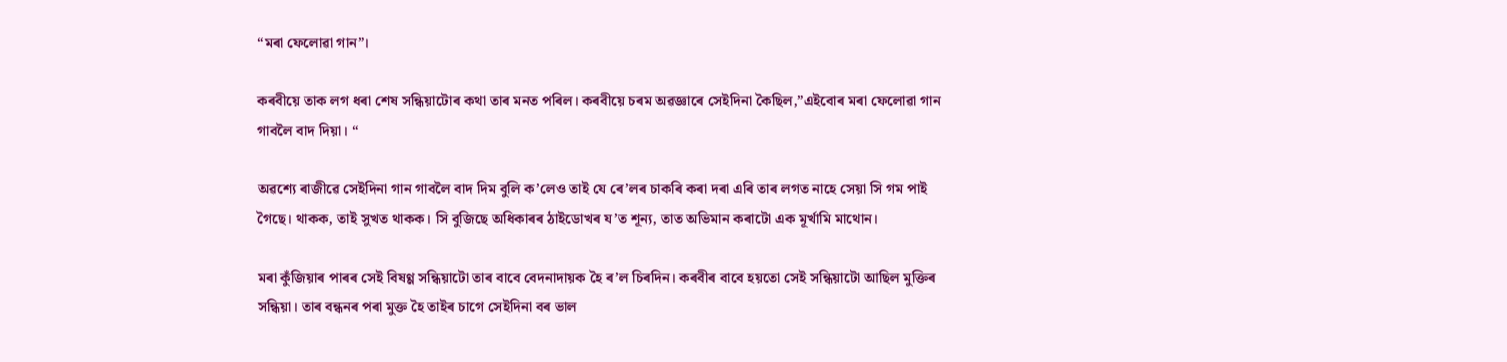“মৰা ফেলোৱা গান”।

কৰবীয়ে তাক লগ ধৰা শেষ সন্ধিয়াটোৰ কথা তাৰ মনত পৰিল। কৰবীয়ে চৰম অৱজ্ঞাৰে সেইদিনা কৈছিল,”এইবোৰ মৰা ফেলোৱা গান গাবলৈ বাদ দিয়া। “

অৱশ্যে ৰাজীৱে সেইদিনা গান গাবলৈ বাদ দিম বুলি ক’লেও তাই যে ৰে’লৰ চাকৰি কৰা দৰা এৰি তাৰ লগত নাহে সেয়া সি গম পাই গৈছে। থাকক, তাই সুখত থাকক। সি বুজিছে অধিকাৰৰ ঠাইডোখৰ য’ত শূন্য, তাত অভিমান কৰাটো এক মূৰ্খামি মাথোন।

মৰা কুঁজিয়াৰ পাৰৰ সেই বিষণ্ণ সন্ধিয়াটো তাৰ বাবে বেদনাদায়ক হৈ ৰ’ল চিৰদিন। কৰবীৰ বাবে হয়তো সেই সন্ধিয়াটো আছিল মুক্তিৰ সন্ধিয়া। তাৰ বন্ধনৰ পৰা মুক্ত হৈ তাইৰ চাগে সেইদিনা বৰ ভাল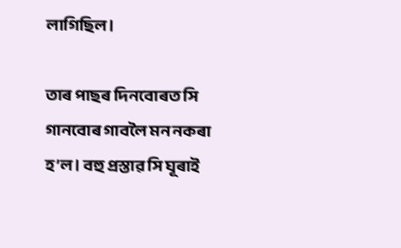লাগিছিল।

তাৰ পাছৰ দিনবোৰত সি গানবোৰ গাবলৈ মন নকৰা হ’ল। বহু প্ৰস্তাৱ সি ঘূৰাই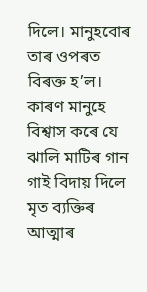দিলে। মানুহবোৰ তাৰ ওপৰত বিৰক্ত হ’ল। কাৰণ মানুহে বিশ্বাস কৰে যে ঝালি মাটিৰ গান গাই বিদায় দিলে মৃত ব্যক্তিৰ আত্মাৰ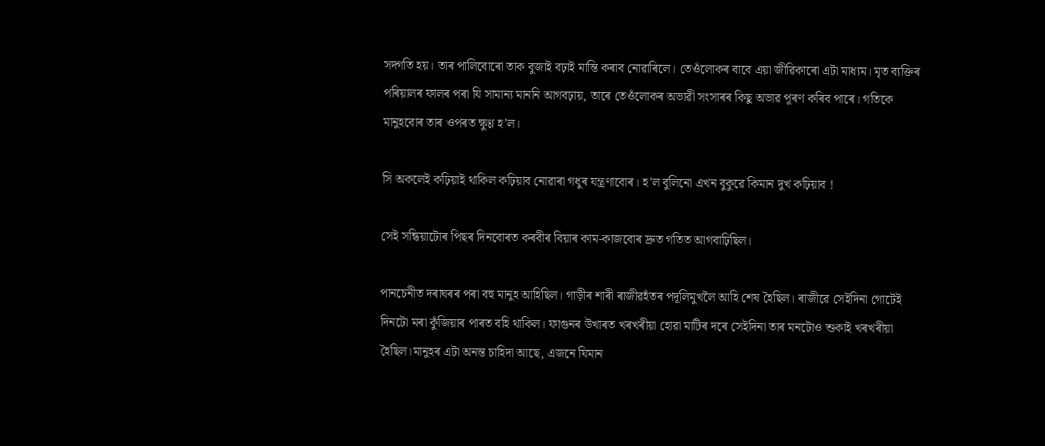সদ্গতি হয়। তাৰ পালিবোৰো তাক বুজাই বঢ়াই মান্তি কৰাব নোৱাৰিলে। তেওঁলোকৰ বাবে এয়া জীৱিকাৰো এটা মাধ্যম। মৃত ব্যক্তিৰ পৰিয়ালৰ ফালৰ পৰা যি সামান্য মাননি আগবঢ়ায়, তাৰে তেওঁলোকৰ অভাৱী সংসাৰৰ কিছু অভাৱ পূৰণ কৰিব পাৰে। গতিকে মানুহবোৰ তাৰ ওপৰত ক্ষুণ্ণ হ’ল।

সি অকলেই কঢ়িয়াই থাকিল কঢ়িয়াব নোৱাৰা গধুৰ যন্ত্ৰণাবোৰ। হ’ল বুলিনো এখন বুকুৱে কিমান দুখ কঢ়িয়াব !

সেই সন্ধিয়াটোৰ পিছৰ দিনবোৰত কৰবীৰ বিয়াৰ কাম-কাজবোৰ দ্ৰুত গতিত আগবাঢ়িছিল।

পানচেনীত দৰাঘৰৰ পৰা বহু মানুহ আহিছিল। গাড়ীৰ শাৰী ৰাজীৱহঁতৰ পদূলিমুখলৈ আহি শেষ হৈছিল। ৰাজীৱে সেইদিনা গোটেই দিনটো মৰা কুঁজিয়াৰ পাৰত বহি থাকিল। ফাগুনৰ উখাৰত খৰখৰীয়া হোৱা মাটিৰ দৰে সেইদিনা তাৰ মনটোও শুকাই খৰখৰীয়া হৈছিল।মানুহৰ এটা অনন্ত চাহিদা আছে, এজনে যিমান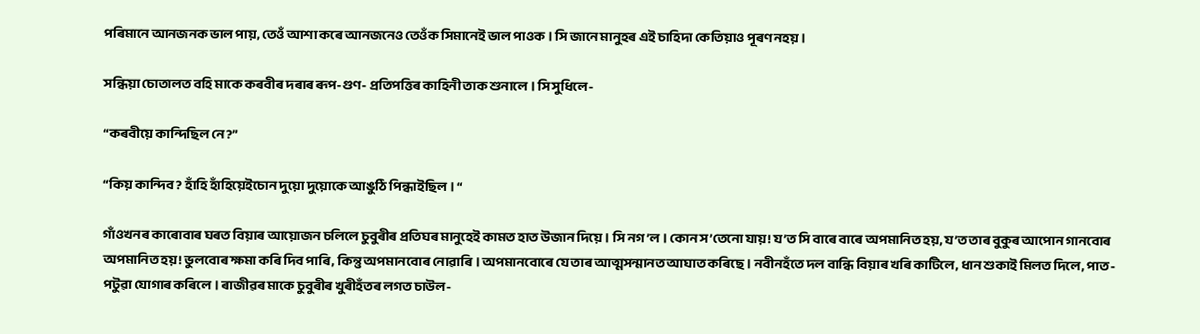পৰিমানে আনজনক ভাল পায়, তেওঁ আশা কৰে আনজনেও তেওঁক সিমানেই ভাল পাওক। সি জানে মানুহৰ এই চাহিদা কেতিয়াও পূৰণ নহয়।

সন্ধিয়া চোতালত বহি মাকে কৰবীৰ দৰাৰ ৰূপ-গুণ- প্ৰতিপত্তিৰ কাহিনী তাক শুনালে। সি সুধিলে-

“কৰবীয়ে কান্দিছিল নে?”

“কিয় কান্দিব? হাঁহি হাঁহিয়েইচোন দুয়ো দুয়োকে আঙুঠি পিন্ধাইছিল। “

গাঁওখনৰ কাৰোবাৰ ঘৰত বিয়াৰ আয়োজন চলিলে চুবুৰীৰ প্ৰতিঘৰ মানুহেই কামত হাত উজান দিয়ে। সি নগ’ল। কোন স’তেনো যায়! য’ত সি বাৰে বাৰে অপমানিত হয়, য’ত তাৰ বুকুৰ আপোন গানবোৰ অপমানিত হয়! ভুলবোৰ ক্ষমা কৰি দিব পাৰি, কিন্তু অপমানবোৰ নোৱাৰি। অপমানবোৰে যে তাৰ আত্মসন্মানত আঘাত কৰিছে। নবীনহঁতে দল বান্ধি বিয়াৰ খৰি কাটিলে, ধান শুকাই মিলত দিলে, পাত-পটুৱা যোগাৰ কৰিলে। ৰাজীৱৰ মাকে চুবুৰীৰ খুৰীহঁতৰ লগত চাউল-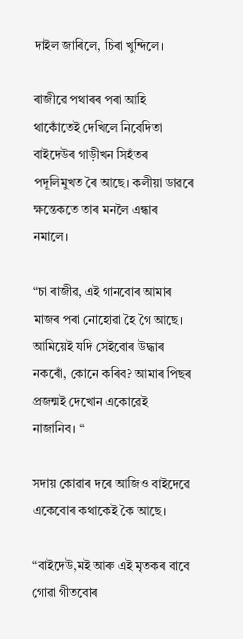দাইল জাৰিলে, চিৰা খুন্দিলে।

ৰাজীৱে পথাৰৰ পৰা আহি থাকোঁতেই দেখিলে নিবেদিতা বাইদেউৰ গাড়ীখন সিহঁতৰ পদূলিমুখত ৰৈ আছে। কলীয়া ডাৱৰে ক্ষন্তেকতে তাৰ মনলৈ এন্ধাৰ নমালে।

“চা ৰাজীৱ, এই গানবোৰ আমাৰ মাজৰ পৰা নোহোৱা হৈ গৈ আছে। আমিয়েই যদি সেইবোৰ উদ্ধাৰ নকৰোঁ, কোনে কৰিব? আমাৰ পিছৰ প্ৰজন্মই দেখোন একোৱেই নাজানিব। “

সদায় কোৱাৰ দৰে আজিও বাইদেৱে একেবোৰ কথাকেই কৈ আছে।

“বাইদেউ,মই আৰু এই মৃতকৰ বাবে গোৱা গীতবোৰ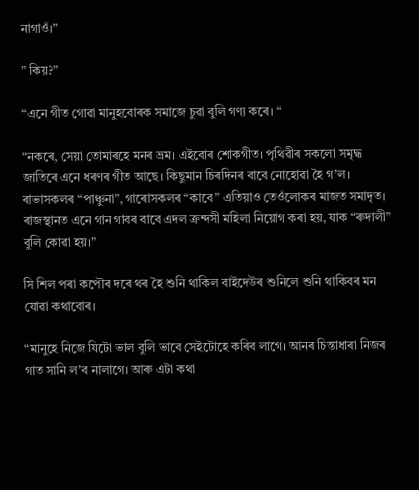নাগাওঁ।”

” কিয়?”

“এনে গীত গোৱা মানুহবোৰক সমাজে চুৱা বুলি গণ্য কৰে। “

“নকৰে, সেয়া তোমাৰহে মনৰ ভ্ৰম। এইবোৰ শোকগীত। পৃথিৱীৰ সকলো সমৃদ্ধ জাতিৰে এনে ধৰণৰ গীত আছে। কিছুমান চিৰদিনৰ বাবে নোহোৱা হৈ গ’ল। ৰাভাসকলৰ “পাঞ্চুনা”, গাৰোসকলৰ “কাবে” এতিয়াও তেওঁলোকৰ মাজত সমাদৃত। ৰাজস্থানত এনে গান গাবৰ বাবে এদল ক্ৰন্দসী মহিলা নিয়োগ কৰা হয়, যাক “ৰুদালী” বুলি কোৱা হয়।”

সি শিল পৰা কপৌৰ দৰে থৰ হৈ শুনি থাকিল বাইদেউৰ শুনিলে শুনি থাকিবৰ মন যোৱা কথাবোৰ।

“মানুহে নিজে যিটো ভাল বুলি ভাবে সেইটোহে কৰিব লাগে। আনৰ চিন্তাধাৰা নিজৰ গাত সানি ল’ব নালাগে। আৰু এটা কথা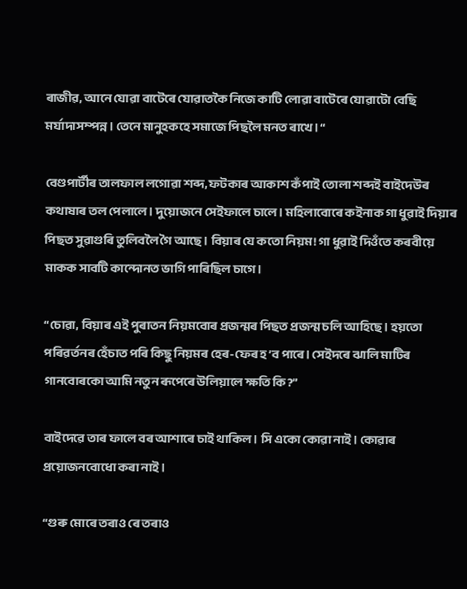ৰাজীৱ, আনে যোৱা বাটেৰে যোৱাতকৈ নিজে কাটি লোৱা বাটেৰে যোৱাটো বেছি মৰ্যাদাসম্পন্ন। তেনে মানুহকহে সমাজে পিছলৈ মনত ৰাখে। “

বেণ্ডপাৰ্টীৰ তালফাল লগোৱা শব্দ, ফটকাৰ আকাশ কঁপাই তোলা শব্দই বাইদেউৰ কথাষাৰ তল পেলালে। দুয়োজনে সেইফালে চালে। মহিলাবোৰে কইনাক গা ধুৱাই দিয়াৰ পিছত সুৱাগুৰি তুলিবলৈ গৈ আছে। বিয়াৰ যে কতো নিয়ম! গা ধুৱাই দিওঁতে কৰবীয়ে মাকক সাবটি কান্দোনত ভাগি পাৰিছিল চাগে।

“চোৱা, বিয়াৰ এই পুৰাতন নিয়মবোৰ প্ৰজন্মৰ পিছত প্ৰজন্ম চলি আহিছে। হয়তো পৰিৱৰ্তনৰ হেঁচাত পৰি কিছু নিয়মৰ হেৰ-ফেৰ হ’ব পাৰে। সেইদৰে ঝালি মাটিৰ গানবোৰকো আমি নতুন ৰূপেৰে উলিয়ালে ক্ষতি কি?”

বাইদেৱে তাৰ ফালে বৰ আশাৰে চাই থাকিল। সি একো কোৱা নাই। কোৱাৰ প্ৰয়োজনবোধো কৰা নাই।

“গুৰু মোৰে তৰাও ৰে তৰাও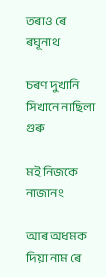তৰাও ৰে ৰঘূনাথ

চৰণ দুখানি সিখানে নাছিলা গুৰু

মই নিজকে নাজানং

আৰ অধমক দিয়া নাম ৰে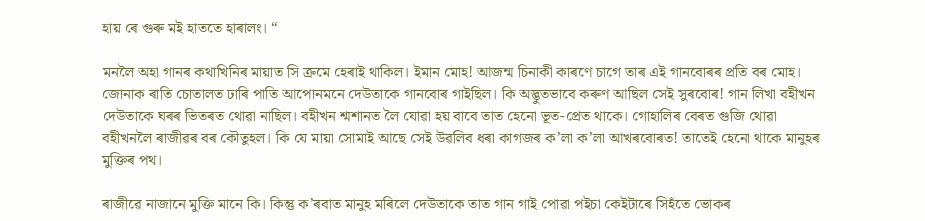হায় ৰে গুৰু মই হাততে হাৰালং। “

মনলৈ অহা গানৰ কথাখিনিৰ মায়াত সি ক্ৰমে হেৰাই থাকিল। ইমান মোহ! আজন্ম চিনাকী কাৰণে চাগে তাৰ এই গানবোৰৰ প্ৰতি বৰ মোহ। জোনাক ৰাতি চোতালত ঢাৰি পাতি আপোনমনে দেউতাকে গানবোৰ গাইছিল। কি অদ্ভুতভাবে কৰুণ আছিল সেই সুৰবোৰ! গান লিখা বহীখন দেউতাকে ঘৰৰ ভিতৰত থোৱা নাছিল। বহীখন শ্মশানত লৈ যোৱা হয় বাবে তাত হেনো ভূত-প্ৰেত থাকে। গোহালিৰ বেৰত গুজি থোৱা বহীখনলৈ ৰাজীৱৰ বৰ কৌতুহল। কি যে মায়া সোমাই আছে সেই উৱলিব ধৰা কাগজৰ ক’লা ক’লা আখৰবোৰত! তাতেই হেনো থাকে মানুহৰ মুক্তিৰ পথ।

ৰাজীৱে নাজানে মুক্তি মানে কি। কিন্তু ক’ৰবাত মানুহ মৰিলে দেউতাকে তাত গান গাই পোৱা পইচা কেইটাৰে সিহঁতে ভোকৰ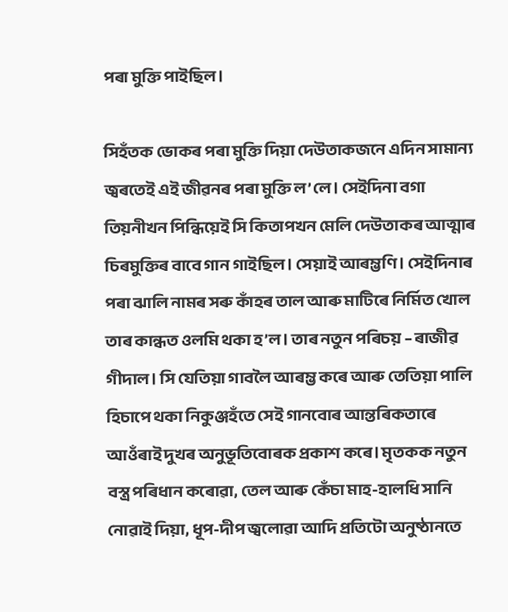পৰা মুক্তি পাইছিল।

সিহঁতক ভোকৰ পৰা মুক্তি দিয়া দেউতাকজনে এদিন সামান্য জ্বৰতেই এই জীৱনৰ পৰা মুক্তি ল’লে। সেইদিনা বগা তিয়নীখন পিন্ধিয়েই সি কিতাপখন মেলি দেউতাকৰ আত্মাৰ চিৰমুক্তিৰ বাবে গান গাইছিল। সেয়াই আৰম্ভণি। সেইদিনাৰ পৰা ঝালি নামৰ সৰু কাঁহৰ তাল আৰু মাটিৰে নিৰ্মিত খোল তাৰ কান্ধত ওলমি থকা হ’ল। তাৰ নতুন পৰিচয় – ৰাজীৱ গীদাল। সি যেতিয়া গাবলৈ আৰম্ভ কৰে আৰু তেতিয়া পালি হিচাপে থকা নিকুঞ্জহঁতে সেই গানবোৰ আন্তৰিকতাৰে আওঁৰাই দুখৰ অনুভূতিবোৰক প্ৰকাশ কৰে। মৃতকক নতুন বস্ত্ৰ পৰিধান কৰোৱা, তেল আৰু কেঁচা মাহ-হালধি সানি নোৱাই দিয়া, ধূপ-দীপ জ্বলোৱা আদি প্ৰতিটো অনুষ্ঠানতে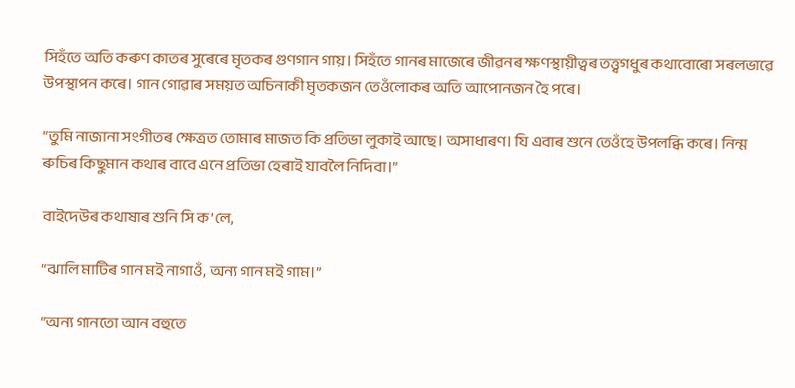সিহঁতে অতি কৰুণ কাতৰ সুৰেৰে মৃতকৰ গুণগান গায়। সিহঁতে গানৰ মাজেৰে জীৱনৰ ক্ষণস্থায়ীত্বৰ তত্ত্বগধুৰ কথাবোৰো সৰলভাৱে উপস্থাপন কৰে। গান গোৱাৰ সময়ত অচিনাকী মৃতকজন তেওঁলোকৰ অতি আপোনজন হৈ পৰে।

“তুমি নাজানা সংগীতৰ ক্ষেত্ৰত তোমাৰ মাজত কি প্ৰতিভা লুকাই আছে। অসাধাৰণ। যি এবাৰ শুনে তেওঁহে উপলব্ধি কৰে। নিন্ম ৰুচিৰ কিছুমান কথাৰ বাবে এনে প্ৰতিভা হেৰাই যাবলৈ নিদিবা।”

বাইদেউৰ কথাষাৰ শুনি সি ক’লে,

“ঝালি মাটিৰ গান মই নাগাওঁ, অন্য গান মই গাম।”

“অন্য গানতো আন বহুতে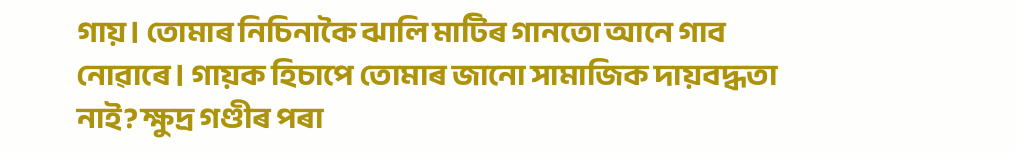গায়। তোমাৰ নিচিনাকৈ ঝালি মাটিৰ গানতো আনে গাব নোৱাৰে। গায়ক হিচাপে তোমাৰ জানো সামাজিক দায়বদ্ধতা নাই? ক্ষুদ্ৰ গণ্ডীৰ পৰা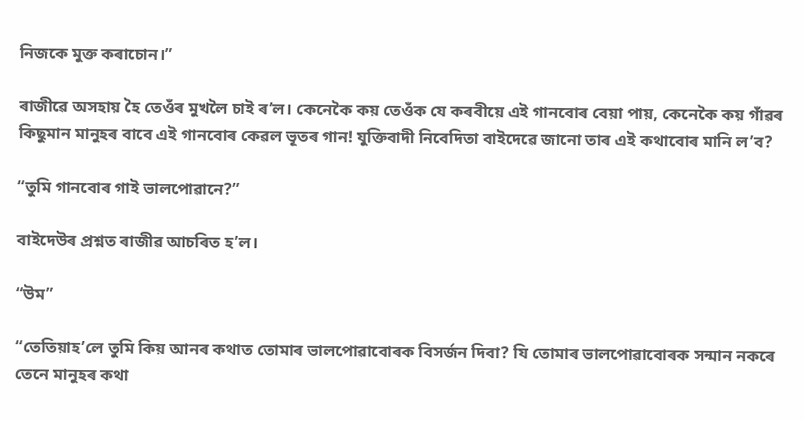নিজকে মুক্ত কৰাচোন।”

ৰাজীৱে অসহায় হৈ তেওঁৰ মুখলৈ চাই ৰ’ল। কেনেকৈ কয় তেওঁক যে কৰবীয়ে এই গানবোৰ বেয়া পায়, কেনেকৈ কয় গাঁৱৰ কিছুমান মানুহৰ বাবে এই গানবোৰ কেৱল ভূতৰ গান! যুক্তিবাদী নিবেদিতা বাইদেৱে জানো তাৰ এই কথাবোৰ মানি ল’ব?

“তুমি গানবোৰ গাই ভালপোৱানে?”

বাইদেউৰ প্ৰশ্নত ৰাজীৱ আচৰিত হ’ল।

“উম”

“তেতিয়াহ’লে তুমি কিয় আনৰ কথাত তোমাৰ ভালপোৱাবোৰক বিসৰ্জন দিবা? যি তোমাৰ ভালপোৱাবোৰক সন্মান নকৰে তেনে মানুহৰ কথা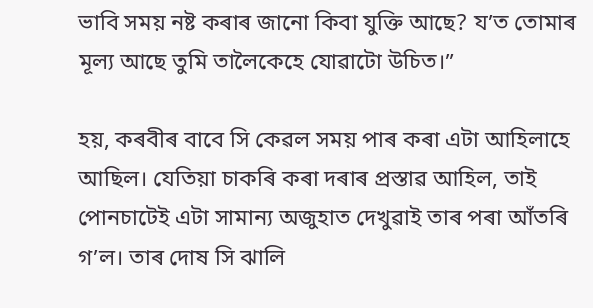ভাবি সময় নষ্ট কৰাৰ জানো কিবা যুক্তি আছে? য’ত তোমাৰ মূল্য আছে তুমি তালৈকেহে যোৱাটো উচিত।”

হয়, কৰবীৰ বাবে সি কেৱল সময় পাৰ কৰা এটা আহিলাহে আছিল। যেতিয়া চাকৰি কৰা দৰাৰ প্ৰস্তাৱ আহিল, তাই পোনচাটেই এটা সামান্য অজুহাত দেখুৱাই তাৰ পৰা আঁতৰি গ’ল। তাৰ দোষ সি ঝালি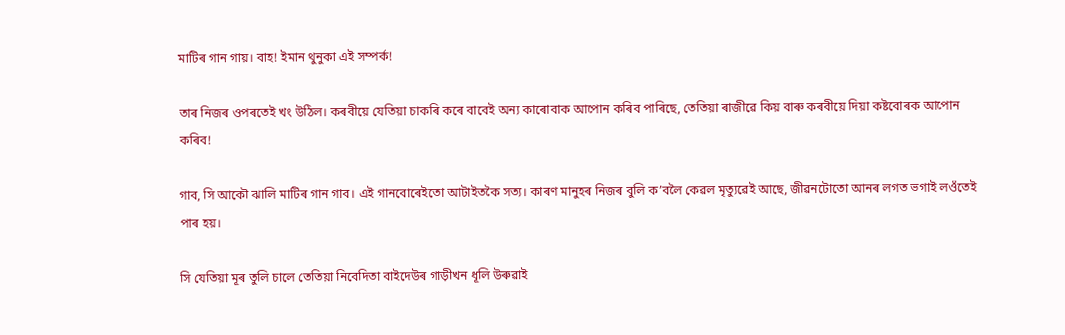মাটিৰ গান গায়। বাহ! ইমান থুনুকা এই সম্পৰ্ক!

তাৰ নিজৰ ওপৰতেই খং উঠিল। কৰবীয়ে যেতিয়া চাকৰি কৰে বাবেই অন্য কাৰোবাক আপোন কৰিব পাৰিছে, তেতিয়া ৰাজীৱে কিয় বাৰু কৰবীয়ে দিয়া কষ্টবোৰক আপোন কৰিব!

গাব, সি আকৌ ঝালি মাটিৰ গান গাব। এই গানবোৰেইতো আটাইতকৈ সত্য। কাৰণ মানুহৰ নিজৰ বুলি ক’বলৈ কেৱল মৃত্যুৱেই আছে, জীৱনটোতো আনৰ লগত ভগাই লওঁতেই পাৰ হয়।

সি যেতিয়া মূৰ তুলি চালে তেতিয়া নিবেদিতা বাইদেউৰ গাড়ীখন ধূলি উৰুৱাই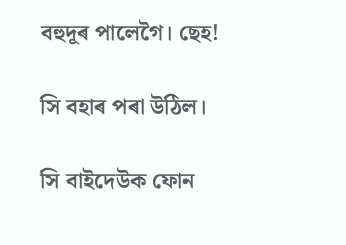বহুদূৰ পালেগৈ। ছেহ!

সি বহাৰ পৰা উঠিল।

সি বাইদেউক ফোন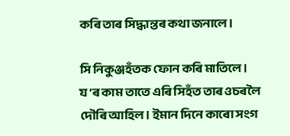কৰি তাৰ সিদ্ধান্তৰ কথা জনালে।

সি নিকুঞ্জহঁতক ফোন কৰি মাতিলে। য’ৰ কাম তাতে এৰি সিহঁত তাৰ ওচৰলৈ দৌৰি আহিল। ইমান দিনে কাৰো সংগ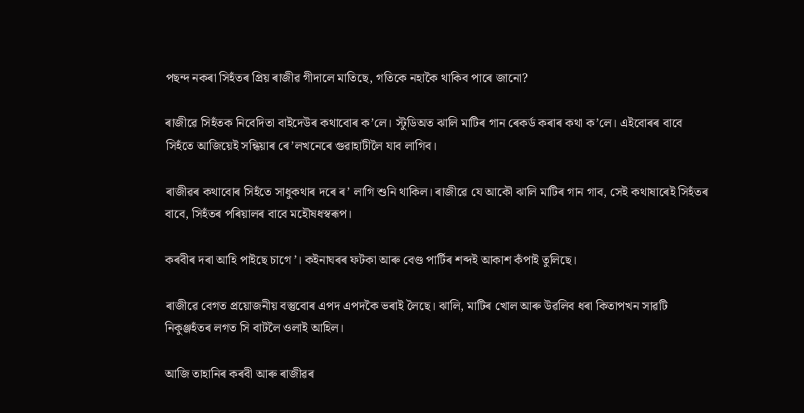পছন্দ নকৰা সিহঁতৰ প্ৰিয় ৰাজীৱ গীদালে মাতিছে, গতিকে নহাকৈ থাকিব পাৰে জানো?

ৰাজীৱে সিহঁতক নিবেদিতা বাইদেউৰ কথাবোৰ ক’লে। স্টুডিঅত ঝালি মাটিৰ গান ৰেকৰ্ড কৰাৰ কথা ক’লে। এইবোৰৰ বাবে সিহঁতে আজিয়েই সন্ধিয়াৰ ৰে’লখনেৰে গুৱাহাটীলৈ যাব লাগিব।

ৰাজীৱৰ কথাবোৰ সিহঁতে সাধুকথাৰ দৰে ৰ’ লাগি শুনি থাকিল। ৰাজীৱে যে আকৌ ঝালি মাটিৰ গান গাব, সেই কথাষাৰেই সিহঁতৰ বাবে, সিহঁতৰ পৰিয়ালৰ বাবে মহৌষধস্বৰূপ।

কৰবীৰ দৰা আহি পাইছে চাগে’। কইনাঘৰৰ ফটকা আৰু বেণ্ড পাৰ্টিৰ শব্দই আকাশ কঁপাই তুলিছে।

ৰাজীৱে বেগত প্ৰয়োজনীয় বস্তুবোৰ এপদ এপদকৈ ভৰাই লৈছে। ঝালি, মাটিৰ খোল আৰু উৱলিব ধৰা কিতাপখন সাৱটি নিকুঞ্জহঁতৰ লগত সি বাটলৈ ওলাই আহিল।

আজি তাহানিৰ কৰবী আৰু ৰাজীৱৰ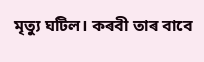মৃত্যু ঘটিল। কৰবী তাৰ বাবে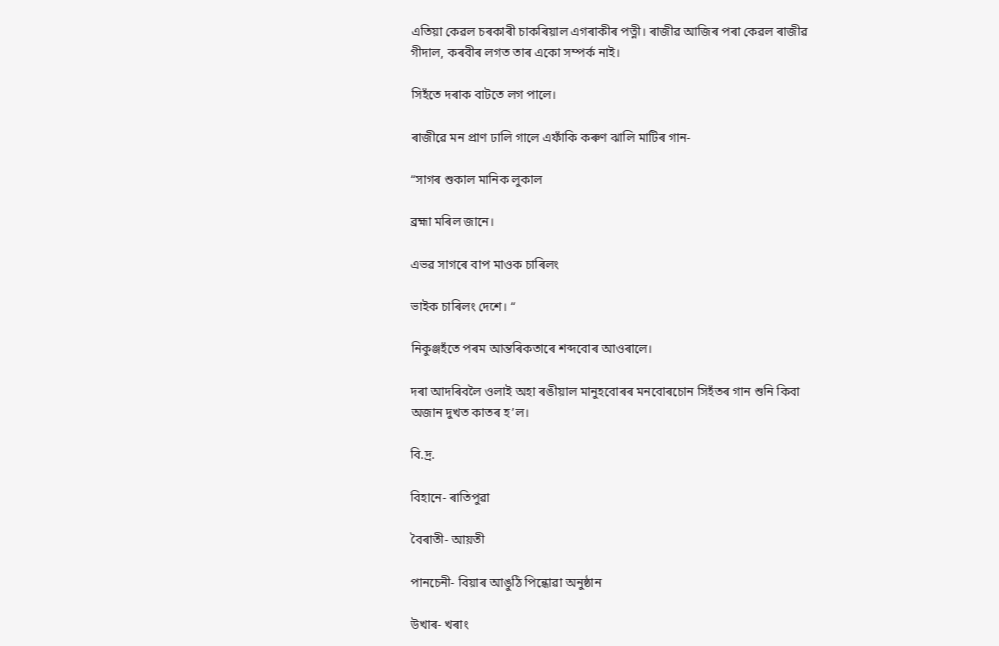এতিয়া কেৱল চৰকাৰী চাকৰিয়াল এগৰাকীৰ পত্নী। ৰাজীৱ আজিৰ পৰা কেৱল ৰাজীৱ গীদাল, কৰবীৰ লগত তাৰ একো সম্পৰ্ক নাই।

সিহঁতে দৰাক বাটতে লগ পালে।

ৰাজীৱে মন প্ৰাণ ঢালি গালে এফাঁকি কৰুণ ঝালি মাটিৰ গান-

“সাগৰ শুকাল মানিক লুকাল

ব্ৰহ্মা মৰিল জানে।

এভৱ সাগৰে বাপ মাওক চাৰিলং

ভাইক চাৰিলং দেশে। “

নিকুঞ্জহঁতে পৰম আন্তৰিকতাৰে শব্দবোৰ আওৰালে।

দৰা আদৰিবলৈ ওলাই অহা ৰঙীয়াল মানুহবোৰৰ মনবোৰচোন সিহঁতৰ গান শুনি কিবা অজান দুখত কাতৰ হ’ল।

বি.দ্ৰ.

বিহানে- ৰাতিপুৱা

বৈৰাতী- আয়তী

পানচেনী- বিয়াৰ আঙুঠি পিন্ধোৱা অনুষ্ঠান

উখাৰ- খৰাং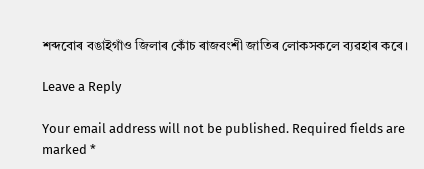শব্দবোৰ বঙাইগাঁও জিলাৰ কোঁচ ৰাজবংশী জাতিৰ লোকসকলে ব্যৱহাৰ কৰে।

Leave a Reply

Your email address will not be published. Required fields are marked *